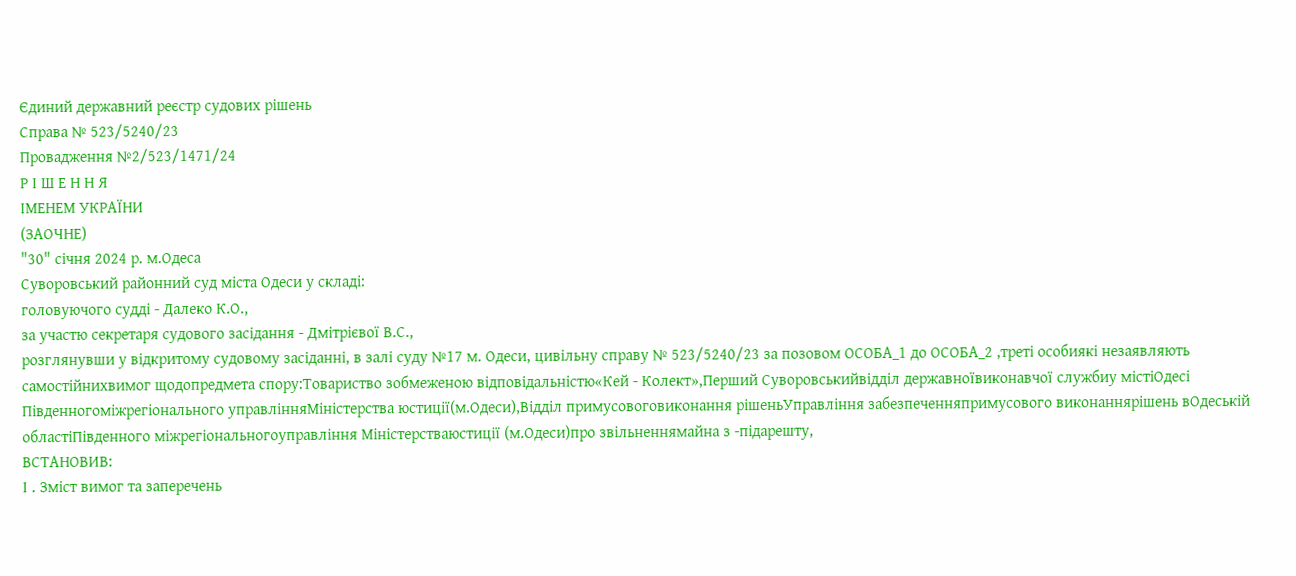Єдиний державний реєстр судових рішень
Справа № 523/5240/23
Провадження №2/523/1471/24
Р І Ш Е Н Н Я
ІМЕНЕМ УКРАЇНИ
(ЗАОЧНЕ)
"30" січня 2024 р. м.Одеса
Суворовський районний суд міста Одеси у складі:
головуючого судді - Далеко К.О.,
за участю секретаря судового засідання - Дмітрієвої В.С.,
розглянувши у відкритому судовому засіданні, в залі суду №17 м. Одеси, цивільну справу № 523/5240/23 за позовом ОСОБА_1 до ОСОБА_2 ,треті особиякі незаявляють самостійнихвимог щодопредмета спору:Товариство зобмеженою відповідальністю«Кей - Колект»,Перший Суворовськийвідділ державноївиконавчої службиу містіОдесі Південногоміжрегіонального управлінняМіністерства юстиції(м.Одеси),Відділ примусовоговиконання рішеньУправління забезпеченняпримусового виконаннярішень вОдеській областіПівденного міжрегіональногоуправління Міністерстваюстиції (м.Одеси)про звільненнямайна з -підарешту,
ВСТАНОВИВ:
І . Зміст вимог та заперечень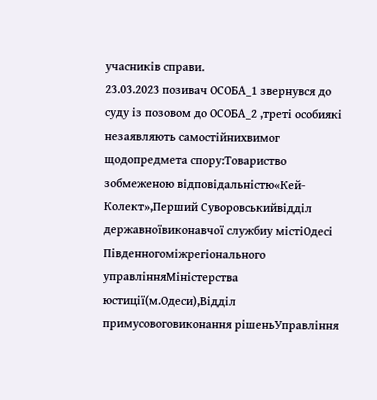учасників справи.
23.03.2023 позивач ОСОБА_1 звернувся до суду із позовом до ОСОБА_2 ,треті особиякі незаявляють самостійнихвимог щодопредмета спору:Товариство зобмеженою відповідальністю«Кей-Колект»,Перший Суворовськийвідділ державноївиконавчої службиу містіОдесі Південногоміжрегіонального управлінняМіністерства юстиції(м.Одеси),Відділ примусовоговиконання рішеньУправління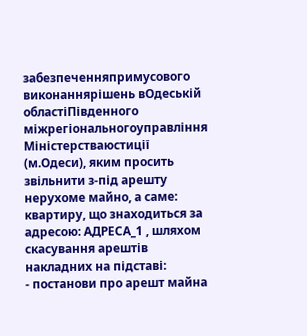забезпеченняпримусового виконаннярішень вОдеській областіПівденного міжрегіональногоуправління Міністерстваюстиції (м.Одеси), яким просить звільнити з-під арешту нерухоме майно, а саме: квартиру, що знаходиться за адресою: АДРЕСА_1 , шляхом скасування арештів накладних на підставі:
- постанови про арешт майна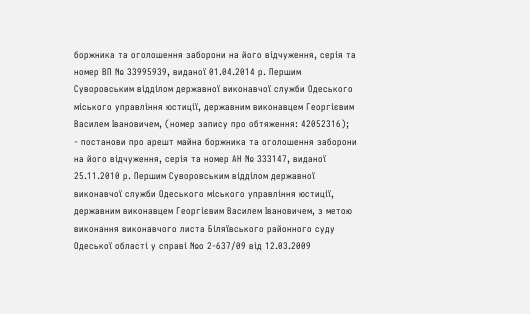боржника та оголошення заборони на його відчуження, серія та номер ВП № 33995939, виданої 01.04.2014 р. Першим Суворовським відділом державної виконавчої служби Одеського міського управління юстиції, державним виконавцем Георгієвим Василем Івановичем, (номер запису про обтяження: 42052316);
- постанови про арешт майна боржника та оголошення заборони на його відчуження, серія та номер АН № 333147, виданої 25.11.2010 р. Першим Суворовським відділом державної виконавчої служби Одеського міського управління юстиції, державним виконавцем Георгієвим Василем Івановичем, з метою виконання виконавчого листа Біляївського районного суду Одеської області у справі №о 2-637/09 від 12.03.2009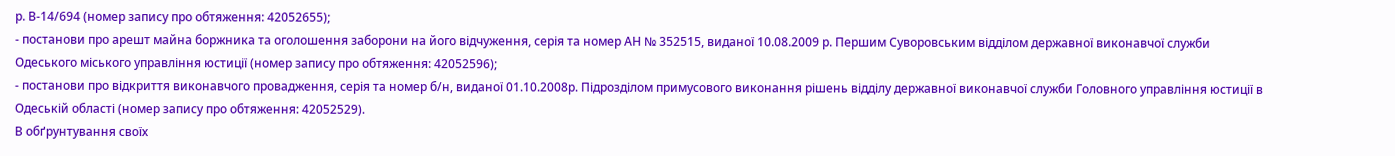р. В-14/694 (номер запису про обтяження: 42052655);
- постанови про арешт майна боржника та оголошення заборони на його відчуження, серія та номер АН № 352515, виданої 10.08.2009 р. Першим Суворовським відділом державної виконавчої служби Одеського міського управління юстиції (номер запису про обтяження: 42052596);
- постанови про відкриття виконавчого провадження, серія та номер б/н, виданої 01.10.2008р. Підрозділом примусового виконання рішень відділу державної виконавчої служби Головного управління юстиції в Одеській області (номер запису про обтяження: 42052529).
В обґрунтування своїх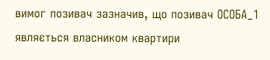вимог позивач зазначив, що позивач ОСОБА_1 являється власником квартири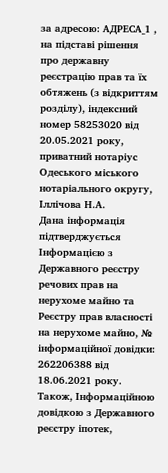за адресою: АДРЕСА_1 , на підставі рішення про державну реєстрацію прав та їх обтяжень (з відкриттям розділу), індексний номер 58253020 від 20.05.2021 року, приватний нотаріус Одеського міського нотаріального округу, Іллічова Н.А.
Дана інформація підтверджується Інформацією з Державного реєстру речових прав на нерухоме майно та Реєстру прав власності на нерухоме майно, № інформаційної довідки: 262206388 від 18.06.2021 року.
Також, Інформаційною довідкою з Державного реєстру іпотек,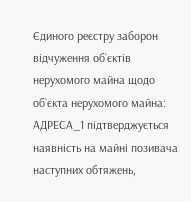Єдиного реєстру заборон відчуження об`єктів нерухомого майна щодо об`єкта нерухомого майна: АДРЕСА_1 підтверджується наявність на майні позивача наступних обтяжень,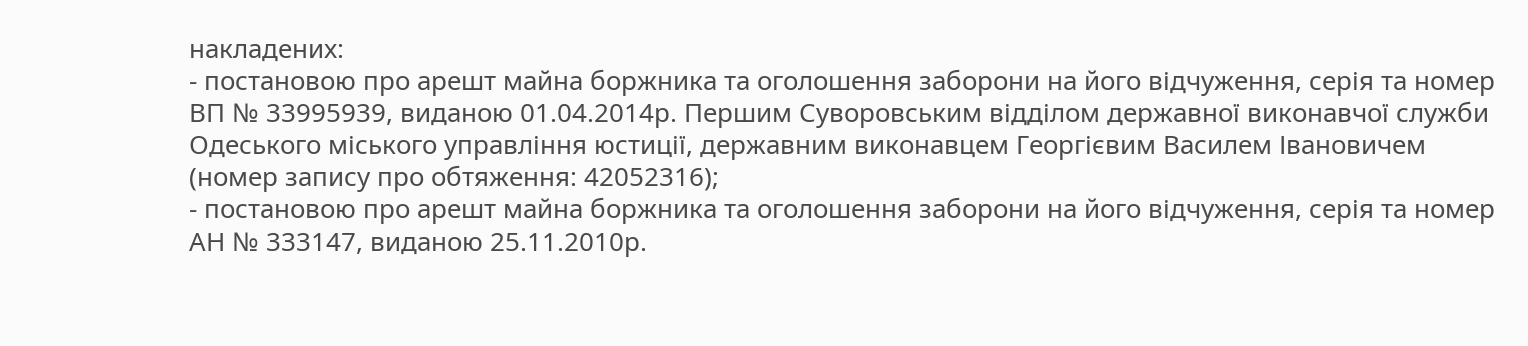накладених:
- постановою про арешт майна боржника та оголошення заборони на його відчуження, серія та номер ВП № 33995939, виданою 01.04.2014р. Першим Суворовським відділом державної виконавчої служби Одеського міського управління юстиції, державним виконавцем Георгієвим Василем Івановичем (номер запису про обтяження: 42052316);
- постановою про арешт майна боржника та оголошення заборони на його відчуження, серія та номер АН № 333147, виданою 25.11.2010р.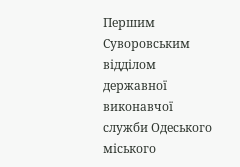Першим Суворовським відділом державної виконавчої служби Одеського міського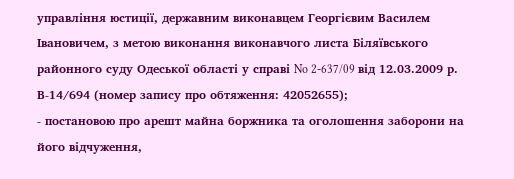управління юстиції, державним виконавцем Георгієвим Василем Івановичем, з метою виконання виконавчого листа Біляївського районного суду Одеської області у справі No 2-637/09 від 12.03.2009 р. В-14/694 (номер запису про обтяження: 42052655);
- постановою про арешт майна боржника та оголошення заборони на його відчуження,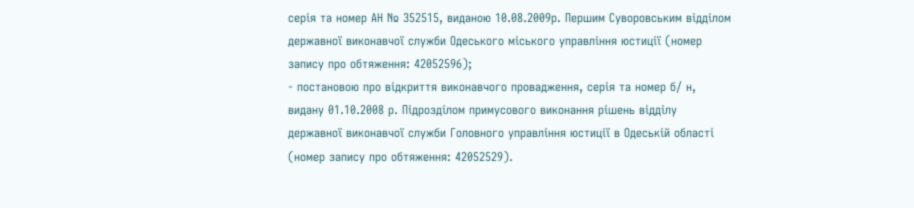серія та номер АН № 352515, виданою 10.08.2009р. Першим Суворовським відділом державної виконавчої служби Одеського міського управління юстиції (номер запису про обтяження: 42052596);
- постановою про відкриття виконавчого провадження, серія та номер б/ н, видану 01.10.2008 р. Підрозділом примусового виконання рішень відділу державної виконавчої служби Головного управління юстиції в Одеській області (номер запису про обтяження: 42052529).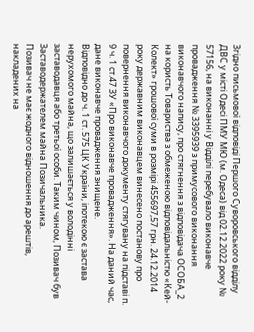Згідно письмової відповіді Першого Суворовського відділу ДВС у місті Одесі ПМУ МЮ (м. Одеса) від 02.12.2022 року № 57156, на виконанні у Відділі перебувало виконавче провадження № 3395939 з примусового виконання виконавчого напису, про стягнення з відповідача ОСОБА_2 на користь Товариства з обмеженою відповідальністю «Кей-Колект» грошової суми в розмірі 455697,57 грн. 24.12.2014 року державним виконавцем винесено постанову про повернення виконавчого документу стягувану на підставі п. 9 ч. 1 ст.47 ЗУ «Про виконавче провадження». На даний час, дане виконавче провадження знищене.
Відповідно до ч. 1 ст. 575 ЦК України, іпотекою є застава нерухомого майна, що залишається у володінні заставодавця або третьої особи. Таким чином, Позивач був Заставодержателем майна Позичальника.
Позивач не має жодного відношення до арештів, накладених на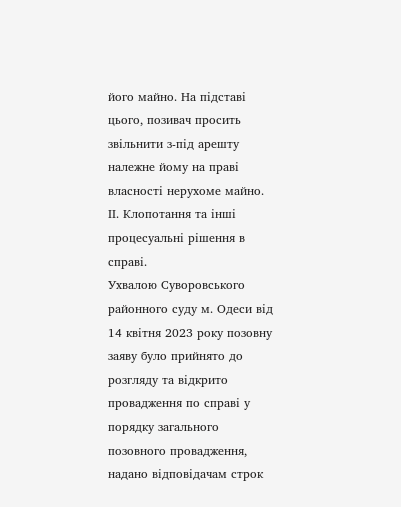його майно. На підставі цього, позивач просить звільнити з-під арешту належне йому на праві власності нерухоме майно.
ІІ. Клопотання та інші процесуальні рішення в справі.
Ухвалою Суворовського районного суду м. Одеси від 14 квітня 2023 року позовну заяву було прийнято до розгляду та відкрито провадження по справі у порядку загального позовного провадження, надано відповідачам строк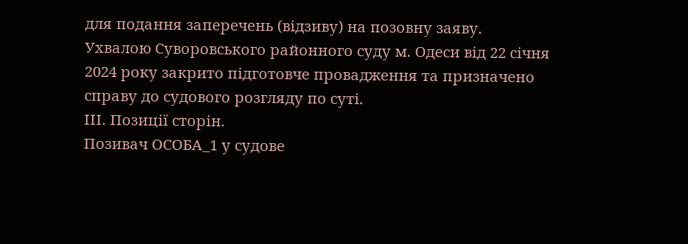для подання заперечень (відзиву) на позовну заяву.
Ухвалою Суворовського районного суду м. Одеси від 22 січня 2024 року закрито підготовче провадження та призначено справу до судового розгляду по суті.
ІІІ. Позиції сторін.
Позивач ОСОБА_1 у судове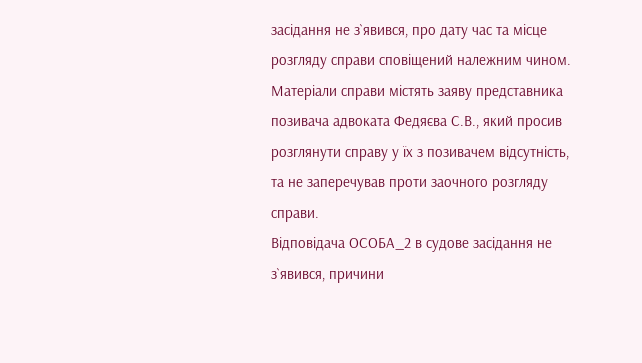засідання не з`явився, про дату час та місце розгляду справи сповіщений належним чином. Матеріали справи містять заяву представника позивача адвоката Федяєва С.В., який просив розглянути справу у їх з позивачем відсутність, та не заперечував проти заочного розгляду справи.
Відповідача ОСОБА_2 в судове засідання не з`явився, причини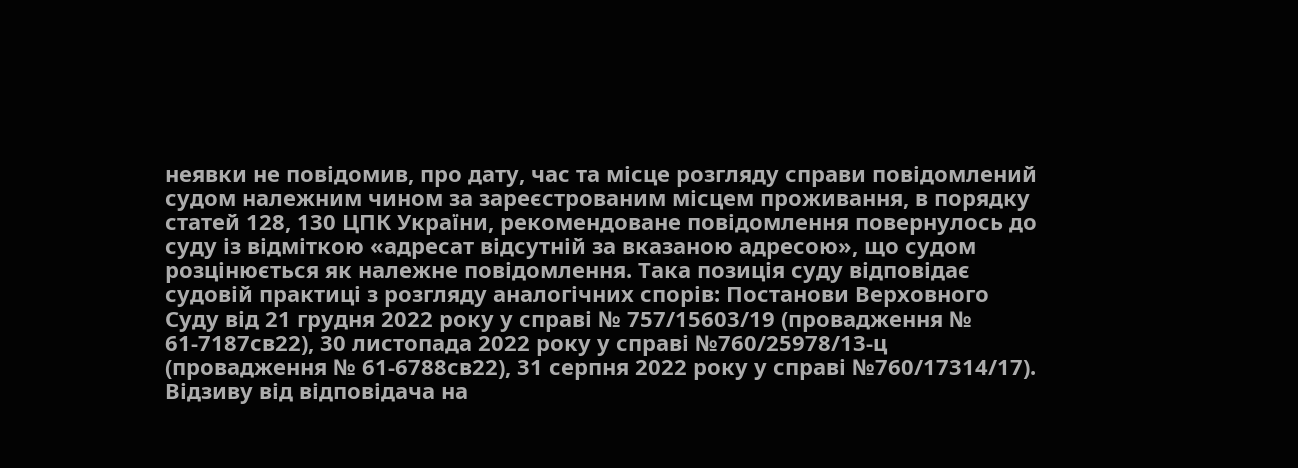неявки не повідомив, про дату, час та місце розгляду справи повідомлений судом належним чином за зареєстрованим місцем проживання, в порядку статей 128, 130 ЦПК України, рекомендоване повідомлення повернулось до суду із відміткою «адресат відсутній за вказаною адресою», що судом розцінюється як належне повідомлення. Така позиція суду відповідає судовій практиці з розгляду аналогічних спорів: Постанови Верховного Суду від 21 грудня 2022 року у справі № 757/15603/19 (провадження № 61-7187св22), 30 листопада 2022 року у справі №760/25978/13-ц (провадження № 61-6788св22), 31 серпня 2022 року у справі №760/17314/17). Відзиву від відповідача на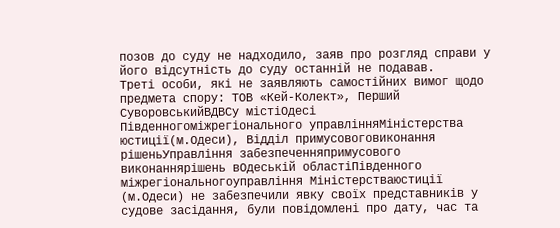позов до суду не надходило, заяв про розгляд справи у його відсутність до суду останній не подавав.
Треті особи, які не заявляють самостійних вимог щодо предмета спору: ТОВ «Кей-Колект», Перший СуворовськийВДВСу містіОдесі Південногоміжрегіонального управлінняМіністерства юстиції(м.Одеси), Відділ примусовоговиконання рішеньУправління забезпеченняпримусового виконаннярішень вОдеській областіПівденного міжрегіональногоуправління Міністерстваюстиції (м.Одеси) не забезпечили явку своїх представників у судове засідання, були повідомлені про дату, час та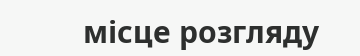місце розгляду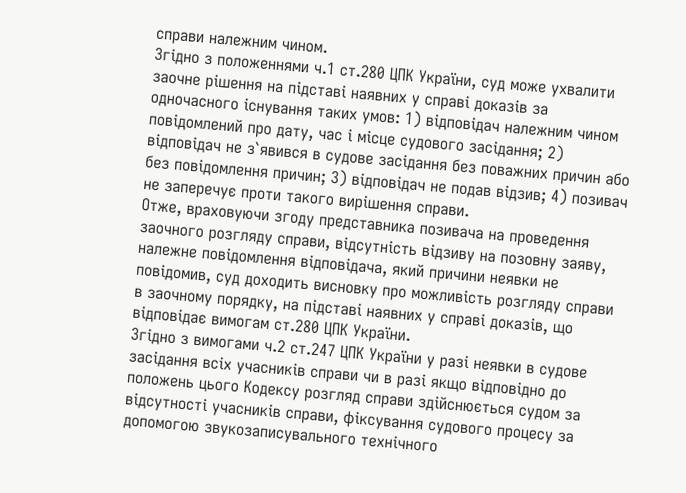справи належним чином.
Згідно з положеннями ч.1 ст.280 ЦПК України, суд може ухвалити заочне рішення на підставі наявних у справі доказів за одночасного існування таких умов: 1) відповідач належним чином повідомлений про дату, час і місце судового засідання; 2) відповідач не з`явився в судове засідання без поважних причин або без повідомлення причин; 3) відповідач не подав відзив; 4) позивач не заперечує проти такого вирішення справи.
Отже, враховуючи згоду представника позивача на проведення заочного розгляду справи, відсутність відзиву на позовну заяву, належне повідомлення відповідача, який причини неявки не повідомив, суд доходить висновку про можливість розгляду справи в заочному порядку, на підставі наявних у справі доказів, що відповідає вимогам ст.280 ЦПК України.
Згідно з вимогами ч.2 ст.247 ЦПК України у разі неявки в судове засідання всіх учасників справи чи в разі якщо відповідно до положень цього Кодексу розгляд справи здійснюється судом за відсутності учасників справи, фіксування судового процесу за допомогою звукозаписувального технічного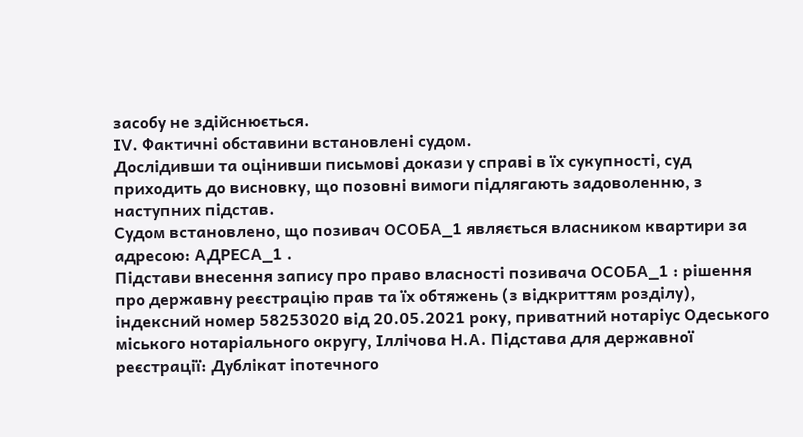засобу не здійснюється.
ІV. Фактичні обставини встановлені судом.
Дослідивши та оцінивши письмові докази у справі в їх сукупності, суд приходить до висновку, що позовні вимоги підлягають задоволенню, з наступних підстав.
Судом встановлено, що позивач ОСОБА_1 являється власником квартири за адресою: АДРЕСА_1 .
Підстави внесення запису про право власності позивача ОСОБА_1 : рішення про державну реєстрацію прав та їх обтяжень (з відкриттям розділу), індексний номер 58253020 від 20.05.2021 року, приватний нотаріус Одеського міського нотаріального округу, Іллічова Н.А. Підстава для державної реєстрації: Дублікат іпотечного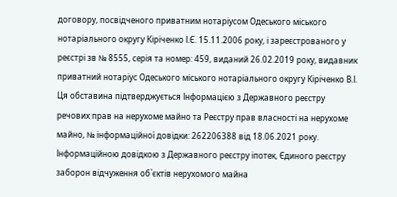договору, посвідченого приватним нотаріусом Одеського міського нотаріального округу Кіріченко І.Є. 15.11.2006 року, і зареєстрованого у реєстрі зв № 8555, серія та номер: 459, виданий 26.02.2019 року, видавник приватний нотаріус Одеського міського нотаріального округу Кіріченко В.І.
Ця обставина підтверджується Інформацією з Державного реєстру речових прав на нерухоме майно та Реєстру прав власності на нерухоме майно, № інформаційної довідки: 262206388 від 18.06.2021 року.
Інформаційною довідкою з Державного реєстру іпотек, Єдиного реєстру заборон відчуження об`єктів нерухомого майна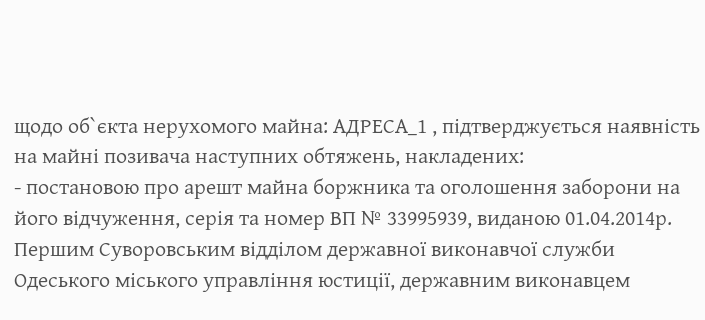щодо об`єкта нерухомого майна: АДРЕСА_1 , підтверджується наявність на майні позивача наступних обтяжень, накладених:
- постановою про арешт майна боржника та оголошення заборони на його відчуження, серія та номер ВП № 33995939, виданою 01.04.2014р. Першим Суворовським відділом державної виконавчої служби Одеського міського управління юстиції, державним виконавцем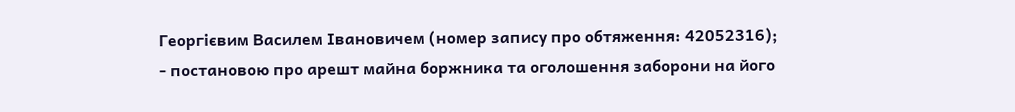Георгієвим Василем Івановичем (номер запису про обтяження: 42052316);
- постановою про арешт майна боржника та оголошення заборони на його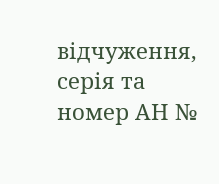відчуження, серія та номер АН №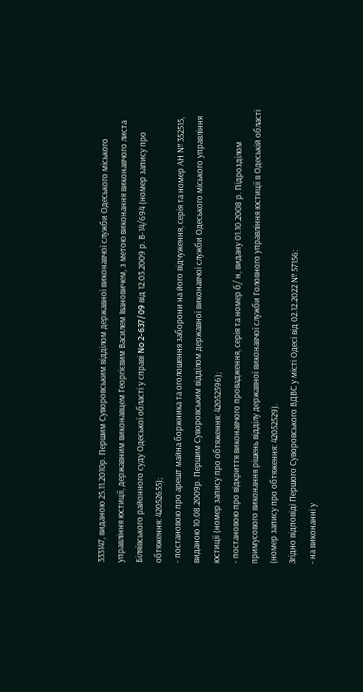333147, виданою 25.11.2010р. Першим Суворовським відділом державної виконавчої служби Одеського міського управління юстиції, державним виконавцем Георгієвим Василем Івановичем, з метою виконання виконавчого листа Біляївського районного суду Одеської області у справі No 2-637/09 від 12.03.2009 р. В-14/694 (номер запису про обтяження: 42052655);
- постановою про арешт майна боржника та оголошення заборони на його відчуження, серія та номер АН № 352515, виданою 10.08.2009р. Першим Суворовським відділом державної виконавчої служби Одеського міського управління юстиції (номер запису про обтяження: 42052596);
- постановою про відкриття виконавчого провадження, серія та номер б/ н, видану 01.10.2008 р. Підрозділом примусового виконання рішень відділу державної виконавчої служби Головного управління юстиції в Одеській області (номер запису про обтяження: 42052529).
Згідно відповіді Першого Суворовського ВДВС у місті Одесі від 02.12.2022 № 57156:
- на виконанні у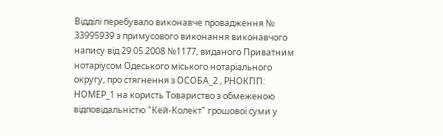Відділі перебувало виконавче провадження № 33995939 з примусового виконання виконавчого напису від 29.05.2008 №1177, виданого Приватним нотаріусом Одеського міського нотаріального округу, про стягнення з ОСОБА_2 , РНОКПП: НОМЕР_1 на користь Товариство з обмеженою відповідальністю "Кей-Колект" грошової суми у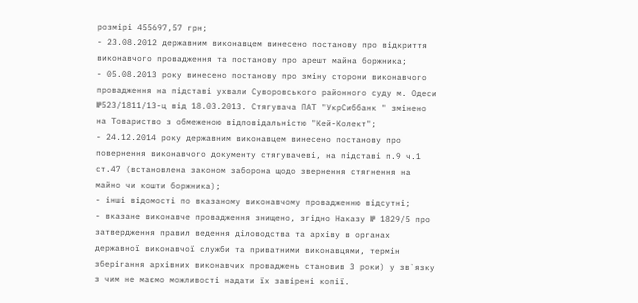розмірі 455697,57 грн;
- 23.08.2012 державним виконавцем винесено постанову про відкриття виконавчого провадження та постанову про арешт майна боржника;
- 05.08.2013 року винесено постанову про зміну сторони виконавчого провадження на підставі ухвали Суворовського районного суду м. Одеси №523/1811/13-ц від 18.03.2013. Стягувача ПАТ "УкрСиббанк " змінено на Товариство з обмеженою відповідальністю "Кей-Колект";
- 24.12.2014 року державним виконавцем винесено постанову про повернення виконавчого документу стягувачеві, на підставі п.9 ч.1 ст.47 (встановлена законом заборона щодо звернення стягнення на майно чи кошти боржника);
- інші відомості по вказаному виконавчому провадженню відсутні;
- вказане виконавче провадження знищено, згідно Наказу № 1829/5 про затвердження правил ведення діловодства та архіву в органах державної виконавчої служби та приватними виконавцями, термін зберігання архівних виконавчих проваджень становив 3 роки) у зв`язку з чим не маємо можливості надати їх завірені копії.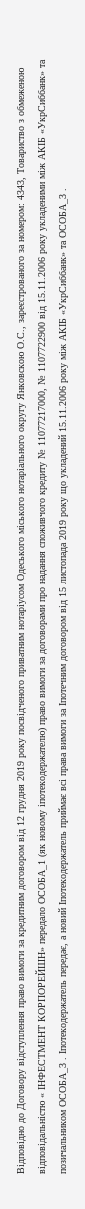Відповідно до Договору відступлення право вимоги за кредитним договором від 12 грудня 2019 року посвідченого приватним нотаріусом Одеського міського нотаріального округу Янковскою О.С., зареєстрованого за номером: 4343, Товариство з обмеженою відповідальністю « ІНФЕСТМЕНТ КОРПОРЕЙШН» передало ОСОБА_1 (як новому іпотекодержателю) право вимоги за договорами про надання споживчого кредиту № 11077217000, № 1107722900 від 15.11.2006 року укладеними між АКІБ «УкрСиббанк» та позичальником ОСОБА_3 . Іпотекодержатель передає, а новий Іпотекодержатель приймає всі права вимоги за Іпотечним договором від 15 листопада 2019 року що укладений 15.11.2006 року між АКІБ «УкрСиббанк» та ОСОБА_3 .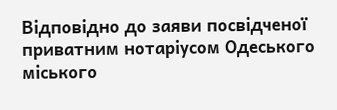Відповідно до заяви посвідченої приватним нотаріусом Одеського міського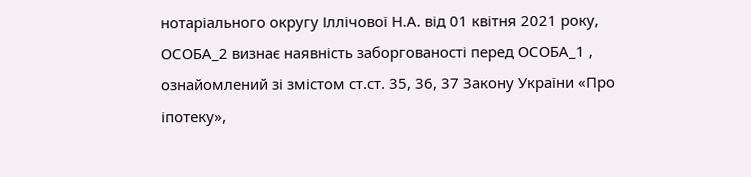нотаріального округу Іллічової Н.А. від 01 квітня 2021 року, ОСОБА_2 визнає наявність заборгованості перед ОСОБА_1 , ознайомлений зі змістом ст.ст. 35, 36, 37 Закону України «Про іпотеку»,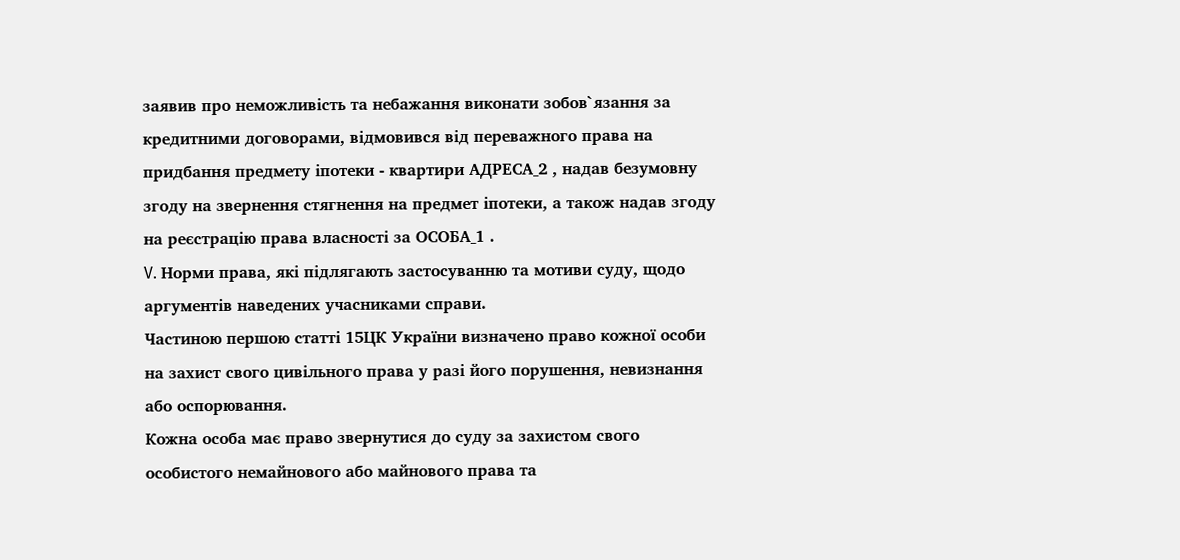заявив про неможливість та небажання виконати зобов`язання за кредитними договорами, відмовився від переважного права на придбання предмету іпотеки - квартири АДРЕСА_2 , надав безумовну згоду на звернення стягнення на предмет іпотеки, а також надав згоду на реєстрацію права власності за ОСОБА_1 .
V. Норми права, які підлягають застосуванню та мотиви суду, щодо аргументів наведених учасниками справи.
Частиною першою статті 15ЦК України визначено право кожної особи на захист свого цивільного права у разі його порушення, невизнання або оспорювання.
Кожна особа має право звернутися до суду за захистом свого особистого немайнового або майнового права та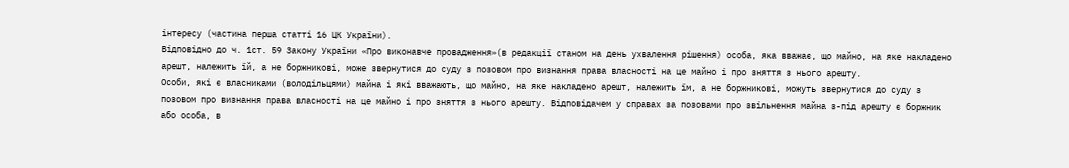інтересу (частина перша статті 16 ЦК України).
Відповідно до ч. 1ст. 59 Закону України «Про виконавче провадження»(в редакції станом на день ухвалення рішення) особа, яка вважає, що майно, на яке накладено арешт, належить їй, а не боржникові, може звернутися до суду з позовом про визнання права власності на це майно і про зняття з нього арешту.
Особи, які є власниками (володільцями) майна і які вважають, що майно, на яке накладено арешт, належить їм, а не боржникові, можуть звернутися до суду з позовом про визнання права власності на це майно і про зняття з нього арешту. Відповідачем у справах за позовами про звільнення майна з-під арешту є боржник або особа, в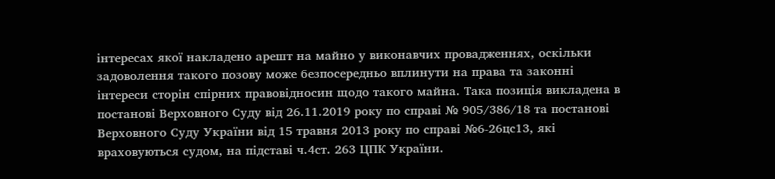інтересах якої накладено арешт на майно у виконавчих провадженнях, оскільки задоволення такого позову може безпосередньо вплинути на права та законні інтереси сторін спірних правовідносин щодо такого майна. Така позиція викладена в постанові Верховного Суду від 26.11.2019 року по справі № 905/386/18 та постанові Верховного Суду України від 15 травня 2013 року по справі №6-26цс13, які враховуються судом, на підставі ч.4ст. 263 ЦПК України.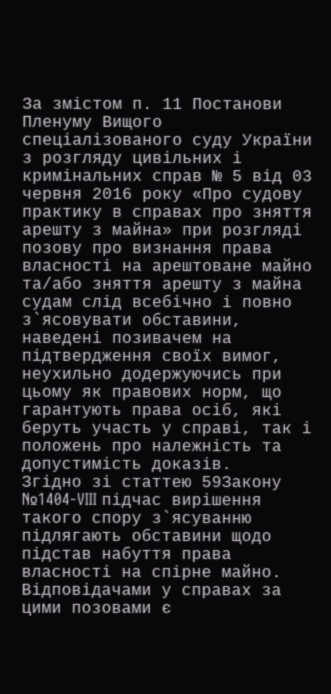За змістом п. 11 Постанови Пленуму Вищого спеціалізованого суду України з розгляду цивільних і кримінальних справ № 5 від 03 червня 2016 року «Про судову практику в справах про зняття арешту з майна» при розгляді позову про визнання права власності на арештоване майно та/або зняття арешту з майна судам слід всебічно і повно з`ясовувати обставини, наведені позивачем на підтвердження своїх вимог, неухильно додержуючись при цьому як правових норм, що гарантують права осіб, які беруть участь у справі, так і положень про належність та допустимість доказів.
Згідно зі статтею 59Закону №1404-VIII підчас вирішення такого спору з`ясуванню підлягають обставини щодо підстав набуття права власності на спірне майно.
Відповідачами у справах за цими позовами є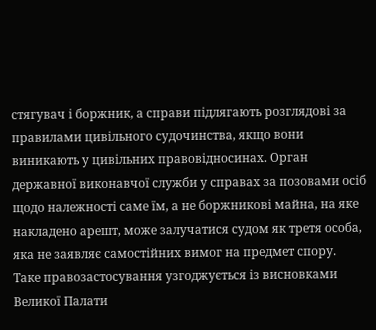стягувач і боржник, а справи підлягають розглядові за правилами цивільного судочинства, якщо вони виникають у цивільних правовідносинах. Орган державної виконавчої служби у справах за позовами осіб щодо належності саме їм, а не боржникові майна, на яке накладено арешт, може залучатися судом як третя особа, яка не заявляє самостійних вимог на предмет спору.
Таке правозастосування узгоджується із висновками Великої Палати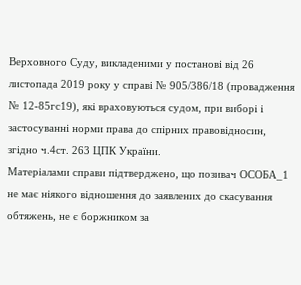Верховного Суду, викладеними у постанові від 26 листопада 2019 року у справі № 905/386/18 (провадження № 12-85гс19), які враховуються судом, при виборі і застосуванні норми права до спірних правовідносин, згідно ч.4ст. 263 ЦПК України.
Матеріалами справи підтверджено, що позивач ОСОБА_1 не має ніякого відношення до заявлених до скасування обтяжень, не є боржником за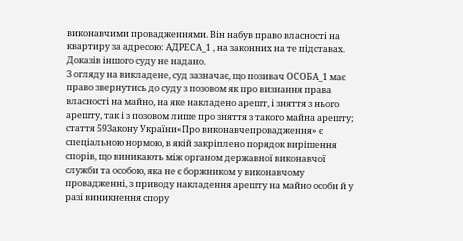виконавчими провадженнями. Він набув право власності на квартиру за адресою: АДРЕСА_1 , на законних на те підставах. Доказів іншого суду не надано.
З огляду на викладене, суд зазначає, що позивач ОСОБА_1 має право звернутись до суду з позовом як про визнання права власності на майно, на яке накладено арешт, і зняття з нього арешту, так і з позовом лише про зняття з такого майна арешту; стаття 59Закону України«Про виконавчепровадження» є спеціальною нормою, в якій закріплено порядок вирішення спорів, що виникають між органом державної виконавчої служби та особою, яка не є боржником у виконавчому провадженні, з приводу накладення арешту на майно особи й у разі виникнення спору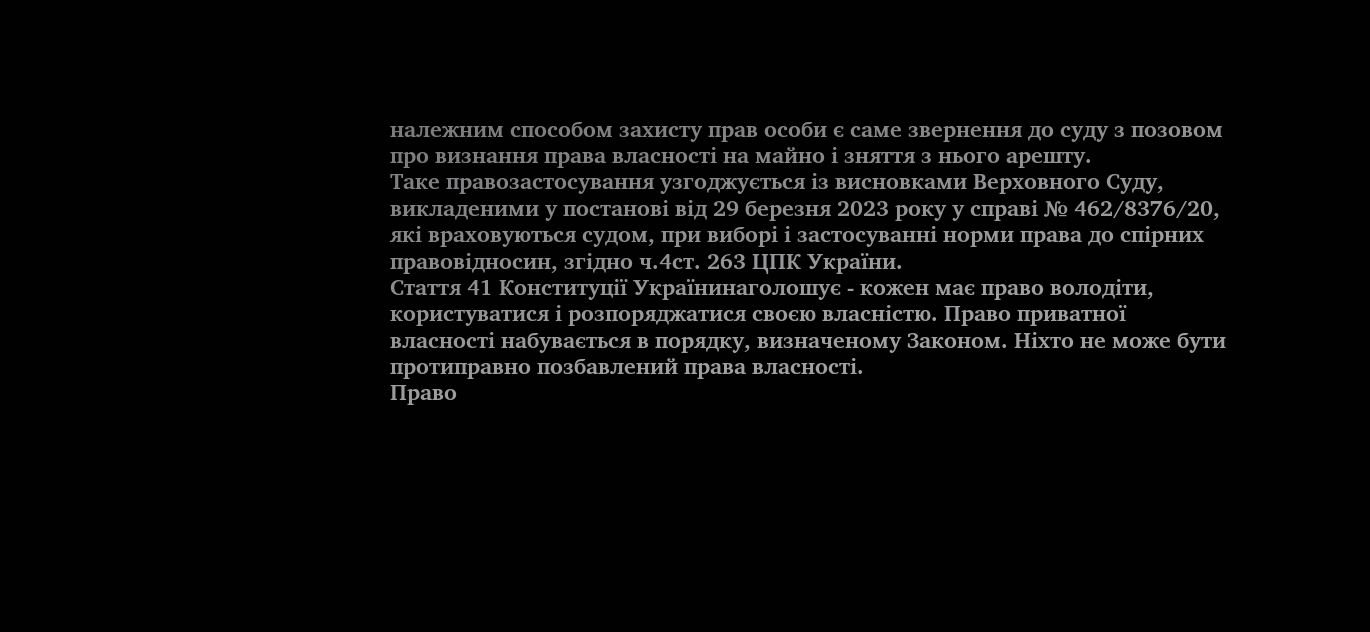належним способом захисту прав особи є саме звернення до суду з позовом про визнання права власності на майно і зняття з нього арешту.
Таке правозастосування узгоджується із висновками Верховного Суду, викладеними у постанові від 29 березня 2023 року у справі № 462/8376/20, які враховуються судом, при виборі і застосуванні норми права до спірних правовідносин, згідно ч.4ст. 263 ЦПК України.
Стаття 41 Конституції Українинаголошує - кожен має право володіти, користуватися і розпоряджатися своєю власністю. Право приватної власності набувається в порядку, визначеному Законом. Ніхто не може бути протиправно позбавлений права власності.
Право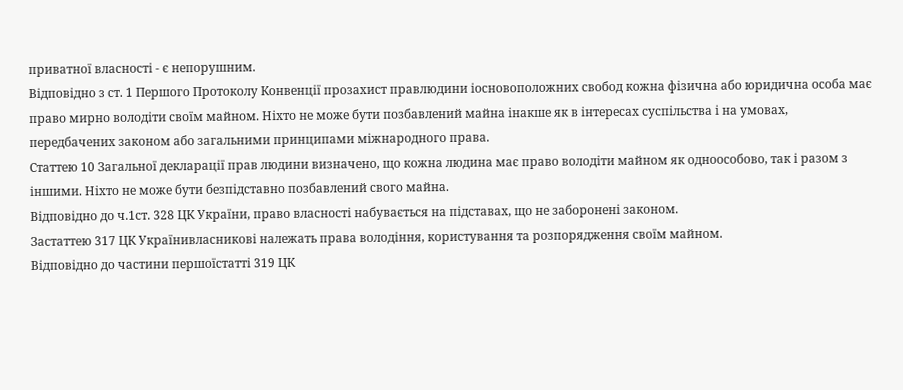приватної власності - є непорушним.
Відповідно з ст. 1 Першого Протоколу Конвенції прозахист правлюдини іосновоположних свобод кожна фізична або юридична особа має право мирно володіти своїм майном. Ніхто не може бути позбавлений майна інакше як в інтересах суспільства і на умовах, передбачених законом або загальними принципами міжнародного права.
Статтею 10 Загальної декларації прав людини визначено, що кожна людина має право володіти майном як одноособово, так і разом з іншими. Ніхто не може бути безпідставно позбавлений свого майна.
Відповідно до ч.1ст. 328 ЦК України, право власності набувається на підставах, що не заборонені законом.
Застаттею 317 ЦК Українивласникові належать права володіння, користування та розпорядження своїм майном.
Відповідно до частини першоїстатті 319 ЦК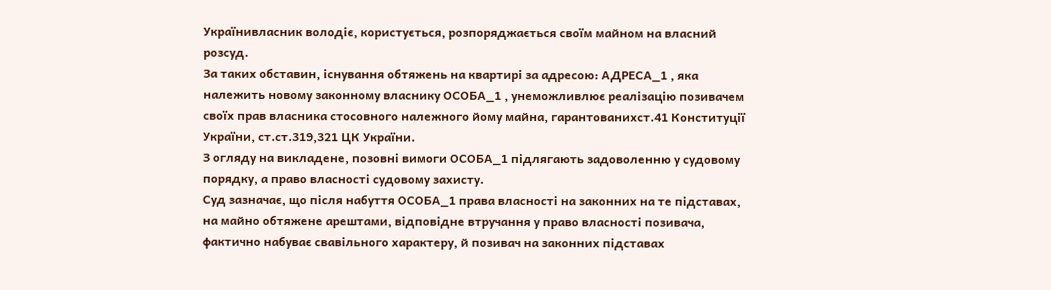Українивласник володіє, користується, розпоряджається своїм майном на власний розсуд.
За таких обставин, існування обтяжень на квартирі за адресою: АДРЕСА_1 , яка належить новому законному власнику ОСОБА_1 , унеможливлює реалізацію позивачем своїх прав власника стосовного належного йому майна, гарантованихст.41 Конституції України, ст.ст.319,321 ЦК України.
З огляду на викладене, позовні вимоги ОСОБА_1 підлягають задоволенню у судовому порядку, а право власності судовому захисту.
Суд зазначає, що після набуття ОСОБА_1 права власності на законних на те підставах, на майно обтяжене арештами, відповідне втручання у право власності позивача, фактично набуває свавільного характеру, й позивач на законних підставах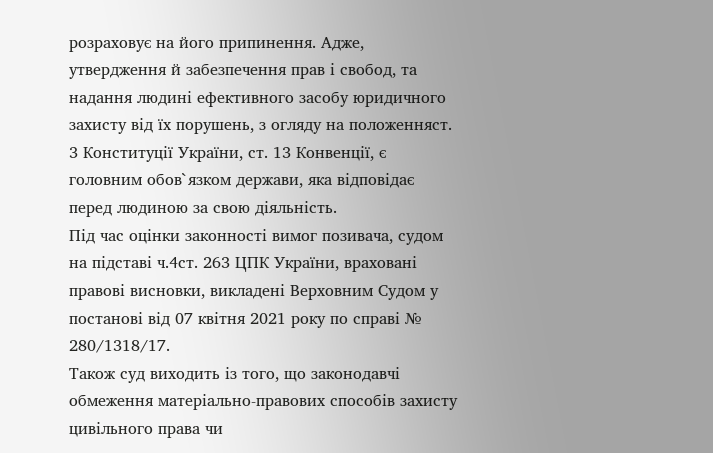розраховує на його припинення. Адже, утвердження й забезпечення прав і свобод, та надання людині ефективного засобу юридичного захисту від їх порушень, з огляду на положенняст. 3 Конституції України, ст. 13 Конвенції, є головним обов`язком держави, яка відповідає перед людиною за свою діяльність.
Під час оцінки законності вимог позивача, судом на підставі ч.4ст. 263 ЦПК України, враховані правові висновки, викладені Верховним Судом у постанові від 07 квітня 2021 року по справі № 280/1318/17.
Також суд виходить із того, що законодавчі обмеження матеріально-правових способів захисту цивільного права чи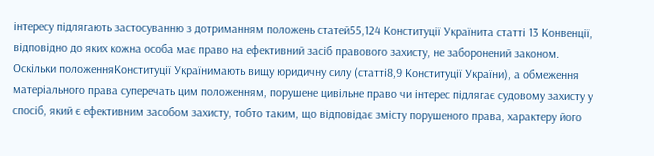інтересу підлягають застосуванню з дотриманням положень статей55,124 Конституції Українита статті 13 Конвенції, відповідно до яких кожна особа має право на ефективний засіб правового захисту, не заборонений законом.
Оскільки положенняКонституції Українимають вищу юридичну силу (статті8,9 Конституції України), а обмеження матеріального права суперечать цим положенням, порушене цивільне право чи інтерес підлягає судовому захисту у спосіб, який є ефективним засобом захисту, тобто таким, що відповідає змісту порушеного права, характеру його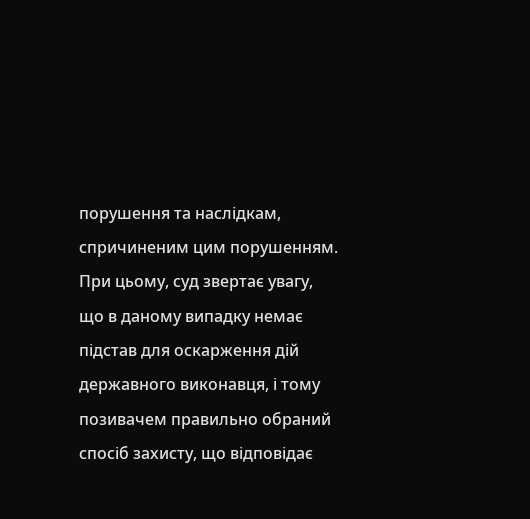порушення та наслідкам, спричиненим цим порушенням.
При цьому, суд звертає увагу, що в даному випадку немає підстав для оскарження дій державного виконавця, і тому позивачем правильно обраний спосіб захисту, що відповідає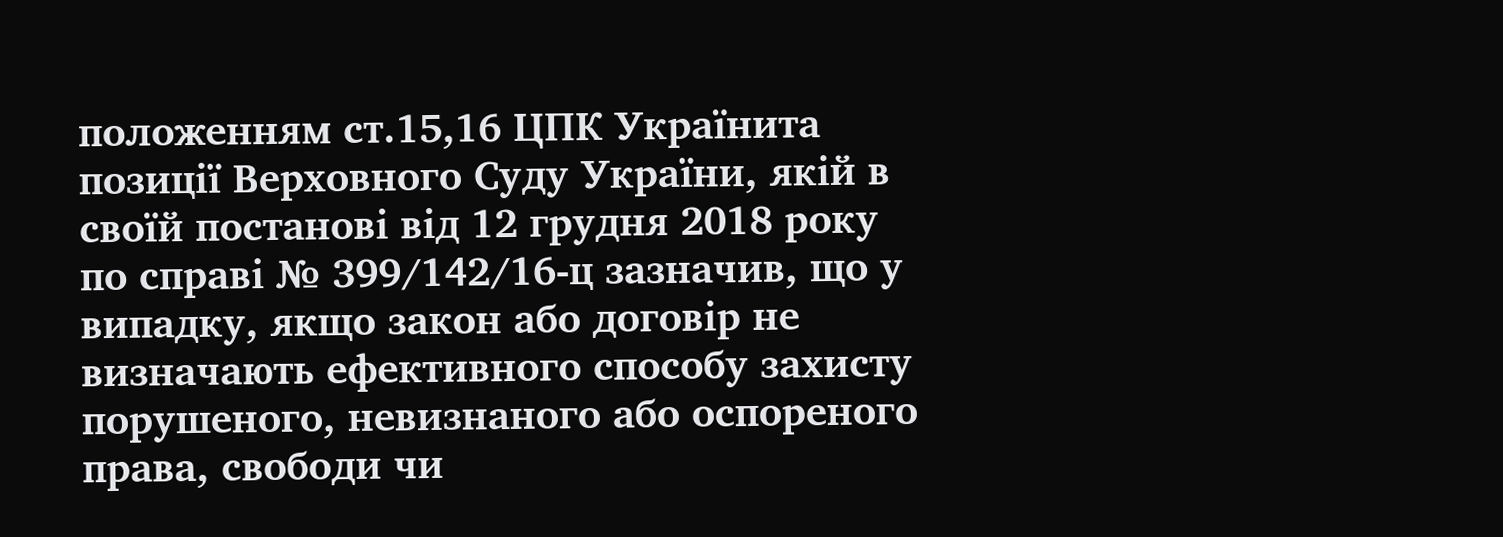положенням ст.15,16 ЦПК Українита позиції Верховного Суду України, якій в своїй постанові від 12 грудня 2018 року по справі № 399/142/16-ц зазначив, що у випадку, якщо закон або договір не визначають ефективного способу захисту порушеного, невизнаного або оспореного права, свободи чи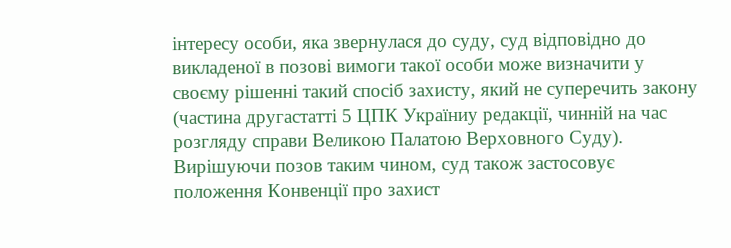інтересу особи, яка звернулася до суду, суд відповідно до викладеної в позові вимоги такої особи може визначити у своєму рішенні такий спосіб захисту, який не суперечить закону (частина другастатті 5 ЦПК Україниу редакції, чинній на час розгляду справи Великою Палатою Верховного Суду).
Вирішуючи позов таким чином, суд також застосовує положення Конвенції про захист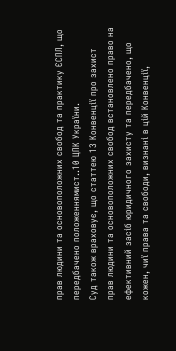прав людини та основоположних свобод та практику ЄСПЛ, що передбачено положеннямист..10 ЦПК України.
Суд також враховує, що статтею 13 Конвенції про захист прав людини та основоположних свобод встановлено право на ефективний засіб юридичного захисту та передбачено, що кожен, чиї права та свободи, визнані в цій Конвенції,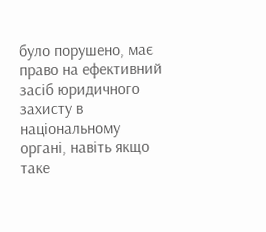було порушено, має право на ефективний засіб юридичного захисту в національному органі, навіть якщо таке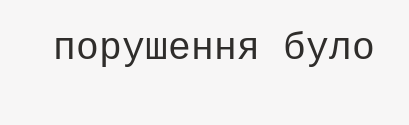порушення було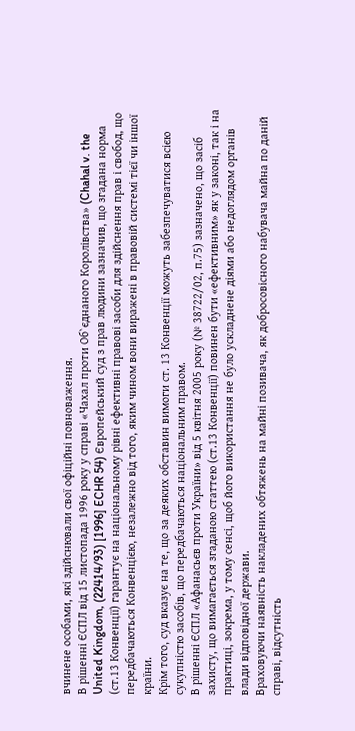вчинене особами, які здійснювали свої офіційні повноваження.
В рішенні ЄСПЛ від 15 листопада 1996 року у справі «Чахал проти Об`єднаного Королівства» (Chahal v. the United Kingdom, (22414/93) [1996] ECHR 54) Європейський суд з прав людини зазначив, що згадана норма (ст.13 Конвенції) гарантує на національному рівні ефективні правові засоби для здійснення прав і свобод, що передбачаються Конвенцією, незалежно від того, яким чином вони виражені в правовій системі тієї чи іншої країни.
Крім того, суд вказує на те, що за деяких обставин вимоги ст. 13 Конвенції можуть забезпечуватися всією сукупністю засобів, що передбачаються національним правом.
В рішенні ЄСПЛ «Афанасьєв проти України» від 5 квітня 2005 року (№ 38722/02, п.75) зазначено, що засіб захисту, що вимагається згаданою статтею (ст.13 Конвенції) повинен бути «ефективним» як у законі, так і на практиці, зокрема, у тому сенсі, щоб його використання не було ускладнене діями або недоглядом органів влади відповідної держави.
Враховуючи наявність накладених обтяжень на майні позивача, як добросовісного набувача майна по даній справі, відсутність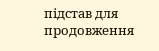підстав для продовження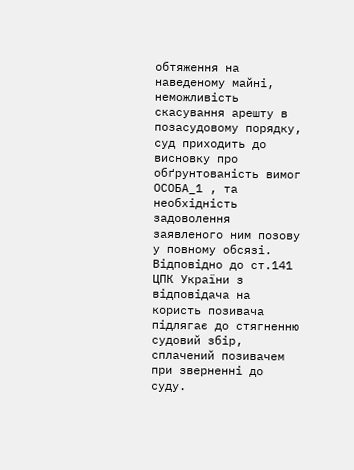обтяження на наведеному майні, неможливість скасування арешту в позасудовому порядку, суд приходить до висновку про обґрунтованість вимог ОСОБА_1 , та необхідність задоволення заявленого ним позову у повному обсязі.
Відповідно до ст.141 ЦПК України з відповідача на користь позивача підлягає до стягненню судовий збір, сплачений позивачем при зверненні до суду.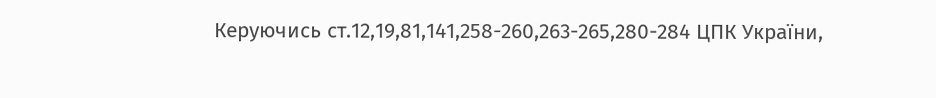Керуючись ст.12,19,81,141,258-260,263-265,280-284 ЦПК України,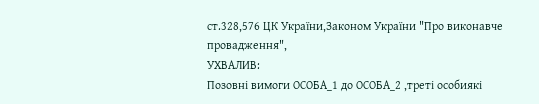ст.328,576 ЦК України,Законом України "Про виконавче провадження",
УХВАЛИВ:
Позовні вимоги ОСОБА_1 до ОСОБА_2 ,треті особиякі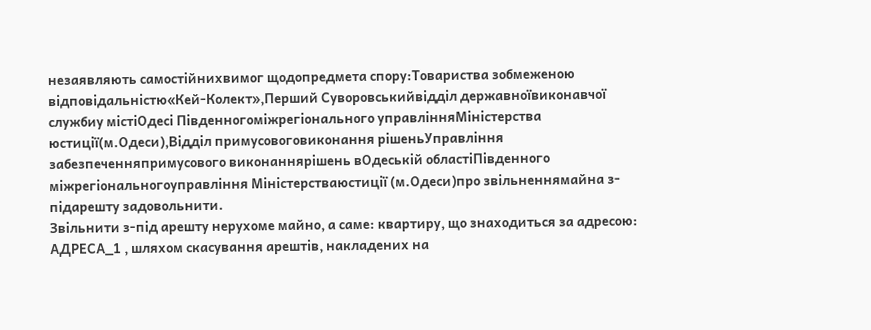незаявляють самостійнихвимог щодопредмета спору:Товариства зобмеженою відповідальністю«Кей-Колект»,Перший Суворовськийвідділ державноївиконавчої службиу містіОдесі Південногоміжрегіонального управлінняМіністерства юстиції(м.Одеси),Відділ примусовоговиконання рішеньУправління забезпеченняпримусового виконаннярішень вОдеській областіПівденного міжрегіональногоуправління Міністерстваюстиції (м.Одеси)про звільненнямайна з-підарешту задовольнити.
Звільнити з-під арешту нерухоме майно, а саме: квартиру, що знаходиться за адресою: АДРЕСА_1 , шляхом скасування арештів, накладених на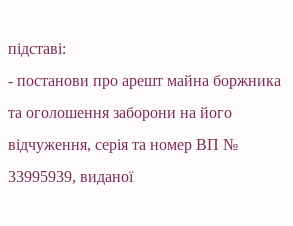підставі:
- постанови про арешт майна боржника та оголошення заборони на його відчуження, серія та номер ВП № 33995939, виданої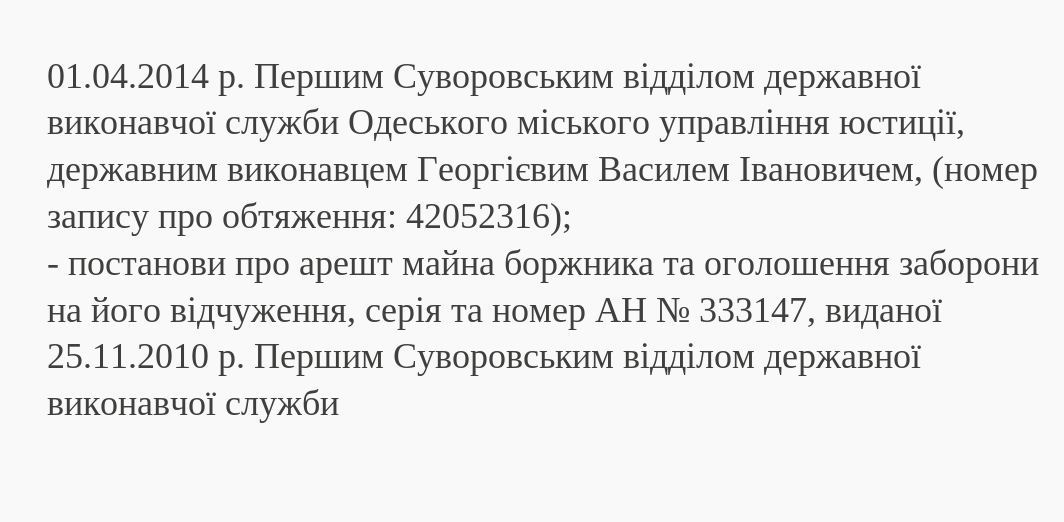01.04.2014 р. Першим Суворовським відділом державної виконавчої служби Одеського міського управління юстиції, державним виконавцем Георгієвим Василем Івановичем, (номер запису про обтяження: 42052316);
- постанови про арешт майна боржника та оголошення заборони на його відчуження, серія та номер АН № 333147, виданої 25.11.2010 р. Першим Суворовським відділом державної виконавчої служби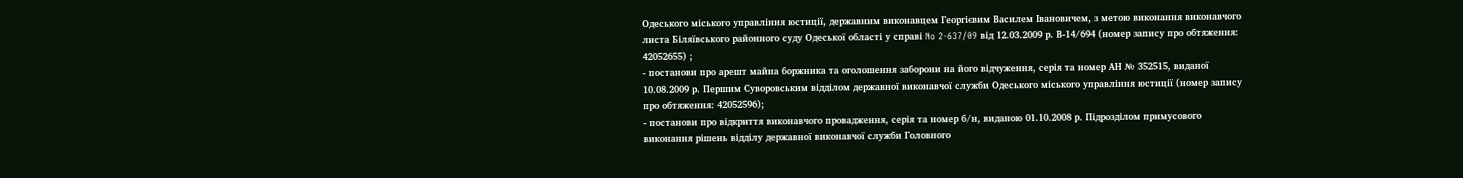Одеського міського управління юстиції, державним виконавцем Георгієвим Василем Івановичем, з метою виконання виконавчого листа Біляївського районного суду Одеської області у справі No 2-637/09 від 12.03.2009 р. В-14/694 (номер запису про обтяження: 42052655) ;
- постанови про арешт майна боржника та оголошення заборони на його відчуження, серія та номер АН № 352515, виданої 10.08.2009 р. Першим Суворовським відділом державної виконавчої служби Одеського міського управління юстиції (номер запису про обтяження: 42052596);
- постанови про відкриття виконавчого провадження, серія та номер б/н, виданою 01.10.2008 р. Підрозділом примусового виконання рішень відділу державної виконавчої служби Головного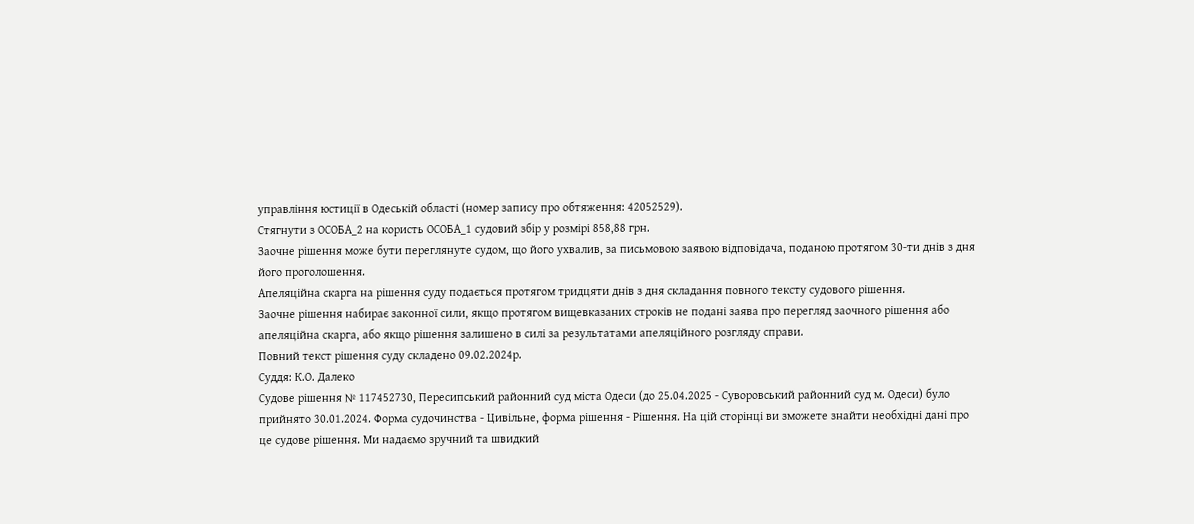управління юстиції в Одеській області (номер запису про обтяження: 42052529).
Стягнути з ОСОБА_2 на користь ОСОБА_1 судовий збір у розмірі 858,88 грн.
Заочне рішення може бути переглянуте судом, що його ухвалив, за письмовою заявою відповідача, поданою протягом 30-ти днів з дня його проголошення.
Апеляційна скарга на рішення суду подається протягом тридцяти днів з дня складання повного тексту судового рішення.
Заочне рішення набирає законної сили, якщо протягом вищевказаних строків не подані заява про перегляд заочного рішення або апеляційна скарга, або якщо рішення залишено в силі за результатами апеляційного розгляду справи.
Повний текст рішення суду складено 09.02.2024р.
Суддя: К.О. Далеко
Судове рішення № 117452730, Пересипський районний суд міста Одеси (до 25.04.2025 - Суворовський районний суд м. Одеси) було прийнято 30.01.2024. Форма судочинства - Цивільне, форма рішення - Рішення. На цій сторінці ви зможете знайти необхідні дані про це судове рішення. Ми надаємо зручний та швидкий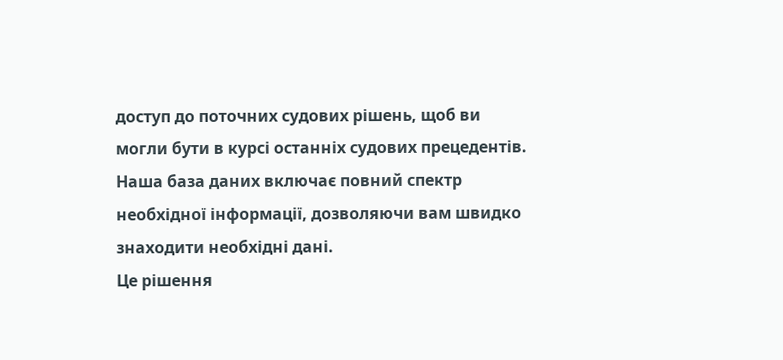доступ до поточних судових рішень, щоб ви могли бути в курсі останніх судових прецедентів. Наша база даних включає повний спектр необхідної інформації, дозволяючи вам швидко знаходити необхідні дані.
Це рішення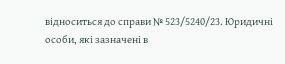відноситься до справи № 523/5240/23. Юридичні особи, які зазначені в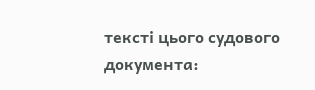тексті цього судового документа: